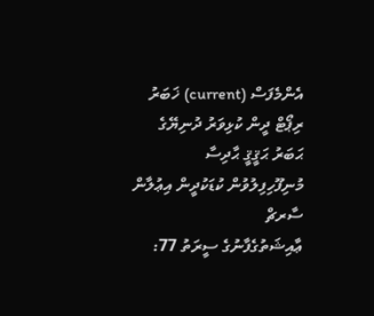އެންމެފަސް (current) ޚަބަރު ރިޕޯޓް ދީން ކުޅިވަރު ދުނިޔޭގެ ޙަބަރު ޙަޤީޤީ ޙާދިސާ މުނިފޫހިފިލުވުން ކުޑަކުދީން އިޢުލާން ސާރޗް
ޢާއިޝަތުގެފާނުގެ ސީރަތު 77: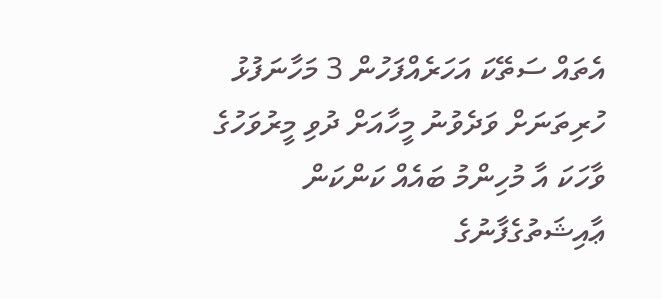އެތައް ސަތޭކަ އަހަރެއްފަހުން 3 މަހާނަފުޅު ހުރިތަނަށް ވަދެވުނު މީހާއަށް ދުވި މީރުވަހުގެ ވާހަކަ އާ މުހިންމު ބައެއް ކަންކަން
ޢާއިޝަތުގެފާނުގެ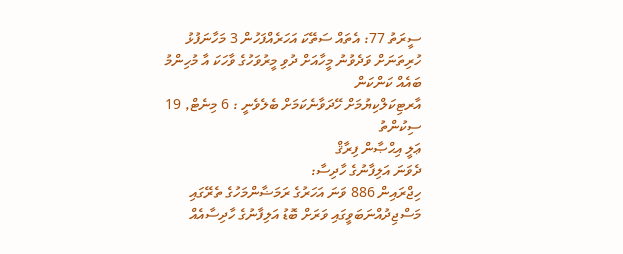ސީރަތު 77: އެތައް ސަތޭކަ އަހަރެއްފަހުން 3 މަހާނަފުޅު ހުރިތަނަށް ވަދެވުނު މީހާއަށް ދުވި މީރުވަހުގެ ވާހަކަ އާ މުހިންމު ބައެއް ކަންކަން
އާރޓިކަލްކިޔުމަށް ހޭދަވާނެކަމަށް ބެލެވެނީ : 6 މިނެޓް, 19 ސިކުންތު
ޢަލީ އިޙްޞާން ފިރާޤް
ދެވަނަ އަލިފާނުގެ ހާދިސާ:
ހިޖްރައިން 886 ވަނަ އަހަރުގެ ރަމަޟާންމަހުގެ ތެރޭގައި މަސްޖިދުއްނަބަވީގައި ވަރަށް ބޮޑު އަލިފާނުގެ ހާދިސާއެއް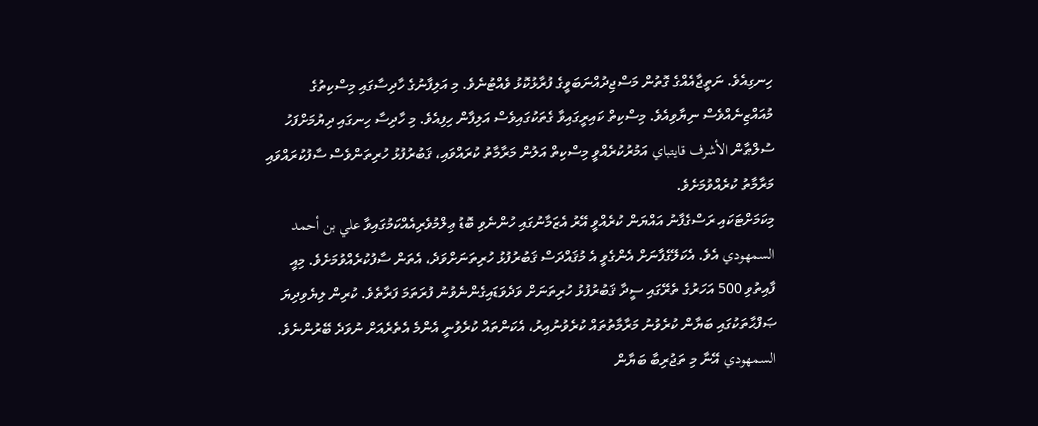ހިނގިއެވެ. ނަތީޖާއެއްގެ ގޮތުން މަސްޖިދުއްނަބަވީގެ ފުރާޅުކޮޅު ވެއްޓުނެވެ. މި އަލިފާނުގެ ހާދިސާގައި މިސްކިތުގެ މުއައްޒިނެއްވެސް ނިޔާވިއެވެ. މިސްކިތް ކައިރީގައިވާ ގެތަކުގައިވެސް އަލިފާން ހިފިއެވެ. މި ހާދިސާ ހިނގައި ދިޔުމަށްފަހު ސުލްޠާން الأشرف قايتباي އަމުރުކުރެއްވީ މިސްކިތް އަލުން މަރާމާތު ކުރައްވައި، ޤަބުރުފުޅު ހުރިތަންވެސް ސާފުކުރައްވައި މަރާމާތު ކުރެއްވުމަށެވެ.
މިކަމަށްޓަކައި ރަސްގެފާނު އައްޔަން ކުރެއްވީ އޭރު އެޒަމާނުގައި ހުންނެވި ބޮޑު ޢިލްމުވެރިއެއްކަމުގައިވާ علي بن أحمد السمهودي އެވެ. އެކަލޭގެފާނަށް އެންގެވީ އެ މުޤައްދަސް ޤަބުރުފުޅު ހުރިތަނަށްވަދެ، އެތަން ސާފުކުރެއްވުމަށެވެ. މިއީ ފާއިތުވި 500 އަހަރުގެ ތެރޭގައި ސީދާ ޤަބުރުފުޅު ހުރިތަނަށް ވަދެވަޑައިގެންނެވުނު ފުރަތަމަ ފަރާތެވެ. ކުރިން ލިޔެވިދިޔަ ޞަފްޙާތަކުގައި ބަޔާން ކުރެވުނު މަރާމާތުތައް ކުރެވުނުއިރު، އެކަންތައް ކުރެވުނީ އެންމެ އެތެރެއަށް ނުވަދެ ބޭރުންނެވެ. السمهودي އޭނާ މި ތަޖުރިބާ ބަޔާން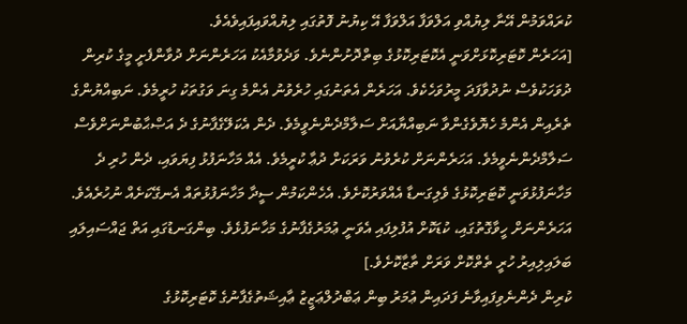ކުރައްވަމުން އޭނާ ލިޔުއްވި އަލްވަފާ އަލްވަފާ އޭ ކިޔުނު ފޮތުގައި ލިޔުއްވައިފައިވެއެވެ.
[އަހަރެން ކޮޓަރިކޮޅަށްވަނީ އެކޮޓަރިކޮޅުގެ ބިތްދޮށުންނެވެ. ވަދެވުމާއެކު އަހަރެންނަށް ދުވާންފެށީ މީގެ ކުރިން ދުވަހަކުވެސް ނުދުވާފަދަ މީރުވަހެކެވެ. އަހަރެން އެތަނުގައި ހުރެވުނު އެންމެ ގިނަ ވަގުތަކު ހުރީމެވެ. ނަބިއްޔުންގެ ތެރެއިން އެންމެ ހެޔޮވެގެންވާ ނަބިއްޔާއަށް ސަލާމްދެންނެވީމެވެ. ދެން އެކަލޭގެފާނުގެ ދެ އަޞްޙާބުންނަށްވެސް ސަލާމްދެންނެވީމެވެ. އަހަރެންނަށް ކުރެވުނު ވަރަކަށް ދުޢާ ކުރީމެވެ. އެއް މަހާނަފުޅު ފިޔަވައި، ދެން ހުރި ދެ މަހާނަފުޅުވަނީ ކޮޓަރިކޮޅުގެ ވެލިގަނޑާ އެއްވަރުކޮށެވެ. އެހެންކަމުން ސީދާ މަހާނަފުޅުތައް އެނގޭކަށެއް ނުހުރެއެވެ. އަހަރެންނަށް ހީވާގޮތުގައި، ކުޑަކޮށް އުފުލިފައި އެވަނީ ޢުމަރުގެފާނުގެ މަހާނަފުޅެވެ. ބިންގަނޑުގައި އަތް ޖައްސައިލައި ބަލައިލިއިރު ހުރީ ތެތްކޮށް ވަރަށް ތާޒާކޮށެވެ.]
ކުރިން ދެންނެވިފައިވާނެ ފަދައިން ޢުމަރު ބިން ޢަބްދުލްޢަޒީޒު ޢާއިޝަތުގެފާނުގެ ކޮޓަރިކޮޅުގެ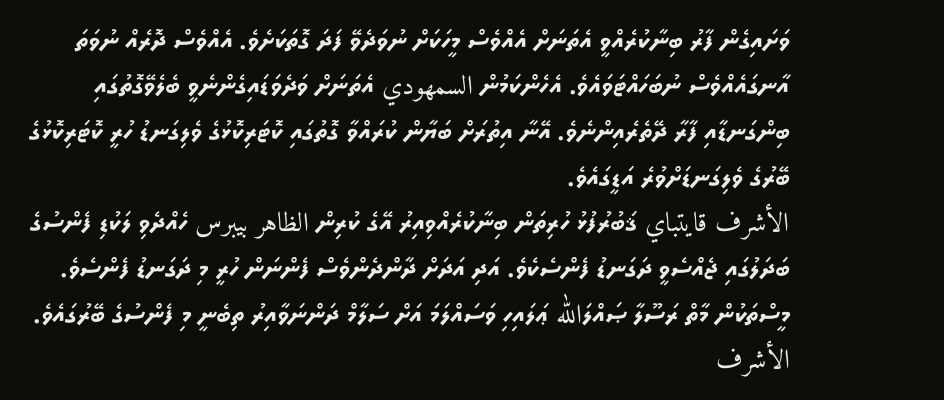ވަށައިގެން ފާރު ބިނާކުރެއްވީ އެތަނަށް އެއްވެސް މީހަކަށް ނުވަދެވޭ ފަދަ ގޮތަކަށެވެ. އެއްވެސް ދޮރެއް ނުވަތަ އާނގައެއްވެސް ނުބަހައްޓަވައެވެ. އެހެންކަމުން السمهودي އެތަނަށް ވަދެވަޑައިގެންނެވީ ބެލެވޭގޮތުގައި ބިންގަނޑާއި ފާރާ ދޭތެރެއިންނެވެ. އޭނާ އިތުރަށް ބަޔާން ކުރައްވާ ގޮތުގައި ކޮޓަރިކޮޅުގެ ވެލިގަނޑު ހުރީ ކޮޓަރިކޮޅުގެ ބޭރުގެ ވެލިގަނޑަށްވުރެ އަޑީގައެވެ.
الأشرف قايتباي ޤަބުރުފުޅު ހުރިތަން ބިނާކުރެއްވިއިރު އޭގެ ކުރިން الظاهر بيبرس ހެއްދެވި ލަކުޑި ފެންސުގެ ބަދަލުގައި ޖެއްސެވީ ދަގަނޑު ފެންސެކެވެ. އަދި އަދަށް ދާންދެންވެސް ފެންނަން ހުރީ މި ދަގަނޑު ފެންސެވެ. މީސްތަކުން މާތް ރަސޫލާ ޞައްލަالله ޢަލައިހި ވަސައްލަމަ އަށް ސަލާމް ދަންނަވާއިރު ތިބެނީ މި ފެންސުގެ ބޭރުގައެވެ. الأشرف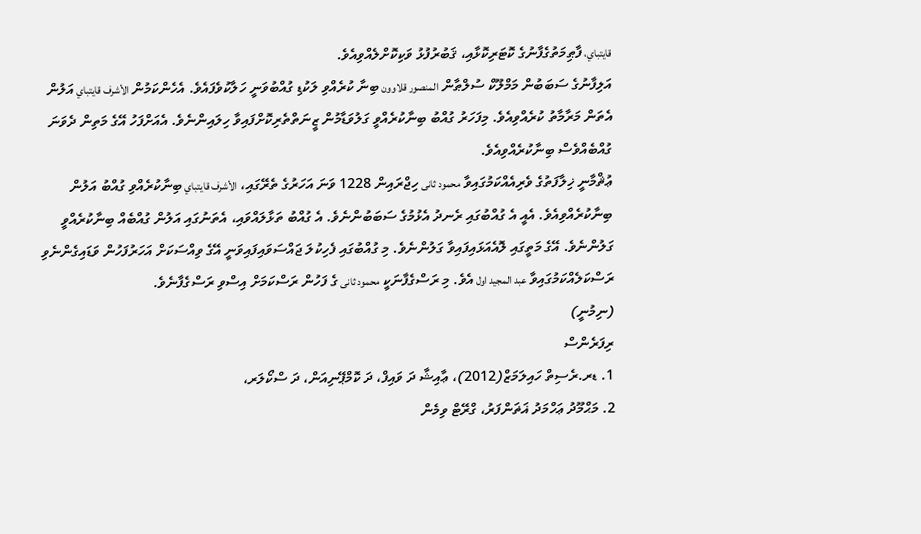قايتباي، ފާޠިމަތުގެފާނުގެ ކޮޓަރިކޮޅާއި، ޤަބުރުފުޅު ވަކިކޮށްލެއްވިއެވެ.
އަލިފާނުގެ ސަބަބުން މަމްލޫކް ސުލްޠާން المنصور قلاوون ބިނާ ކުރެއްވި ލަކުޑި ގުއްބުވަނީ ހަލާކުވެފައެވެ. އެހެންކަމުން الأشرف قايتباي އަލުން އެތަން މަރާމާތު ކުރެއްވިއެވެ. މިފަހަރު ގުއްބު ބިނާކުރެއްވީ ގަލުވަޑާމުން ޒީނަތްތެރިކޮށްފައިވާ ހިލައިންނެވެ. އެއަށްފަހު އޭގެ މަތިން ދެވަނަ ގުއްބެއްވެސް ބިނާކުރެއްވިއެވެ.
ޢުޘްމާނީ ޚިލާފަތުގެ ވެރިއެއްކަމުގައިވާ محمود ثانى ހިޖްރައިން 1228 ވަނަ އަހަރުގެ ތެރޭގައި، الأشرف قايتباي ބިނާކުރެއްވި ގުއްބު އަލުން ބިނާކުރެއްވިއެވެ. އެއީ އެ ގުއްބުގައި ރެނދު އެޅުމުގެ ސަބަބުންނެވެ. އެ ގުއްބު ތަޅާލައްވައި، އެތަނުގައި އަލުން ގުއްބެއް ބިނާކުރެއްވީ ގަލުންނެވެ. އޭގެ މަތީގައި ލޮއެއަޅައިފައިވާ ގަލުންނެވެ. މި ގުއްބުގައި ފެހިކުލަ ޖައްސަވައިފައިވަނީ އޭގެ ވިއްސަކަށް އަހަރުފަހުން ވަޑައިގެންނެވި ރަސްކަލެއްކަމުގައިވާ عبد المجيد اول އެވެ. މި ރަސްގެފާނަކީ محمود ثانى ގެ ފަހުން ރަސްކަމަށް އިސްވި ރަސްގެފާނެވެ.
(ނިމުނީ)
ރިފަރެންސް
1. ޑރ.ރެސިތް ހައިލަމަޒް(2012)، ޢާއިޝާ ދަ ވައިފް، ދަ ކޮމްޕޭނިއަން، ދަ ސްކޯލަރ،
2. މަޙްމޫދު ޢަހްމަދު ޣަޡަންފަރު، ގްރޭޓް ވިމެން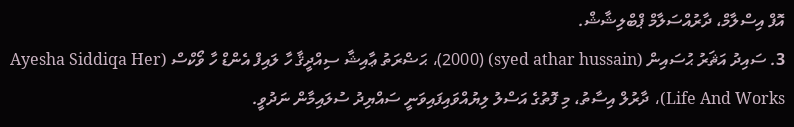އޮފް އިސްލާމް، ދާރުއްސަލާމް ޕްބްލިޝާޝް.
3. ސައިދު އަޘަރު ޙުސައިން (syed athar hussain) (2000)، ޙަޟްރަތު ޢާއިޝާ ސިއްދީޤާ ހާ ލައިފް އެންޑް ހާ ވޯކްސް (Ayesha Siddiqa Her Life And Works)، ދާރުލް އިސާތު، މި ފޮތުގެ އަސްލު ލިޔުއްވައިފައިވަނީ ސައްޔިދު ސުލައިމާން ނަދުވީ.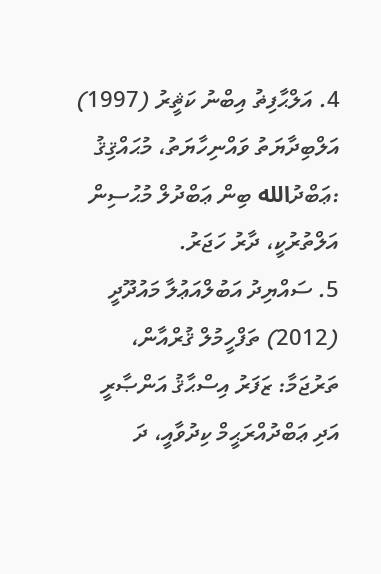4. އަލްޙާފިޡު އިބްނު ކަޘީރު (1997) އަލްބިދާޔަތު ވައްނިހާޔަތު، މުޙައްޤިޤު :ޢަބްދުالله ބިން ޢަބްދުލް މުޙުސިން އަލްތުރުކީ، ދާރު ހަޖަރު.
5. ސައްޔިދު އަބުލްއަޢުލާ މައުދޫދީ (2012) ތަފްހީމުލް ޤުރްއާން، ތަރުޖަމާ: ޒަފަރު އިސްޙާޤު އަންޞާރީ އަދި ޢަބްދުއްރަޙީމް ކިދުވާއީ، ދަ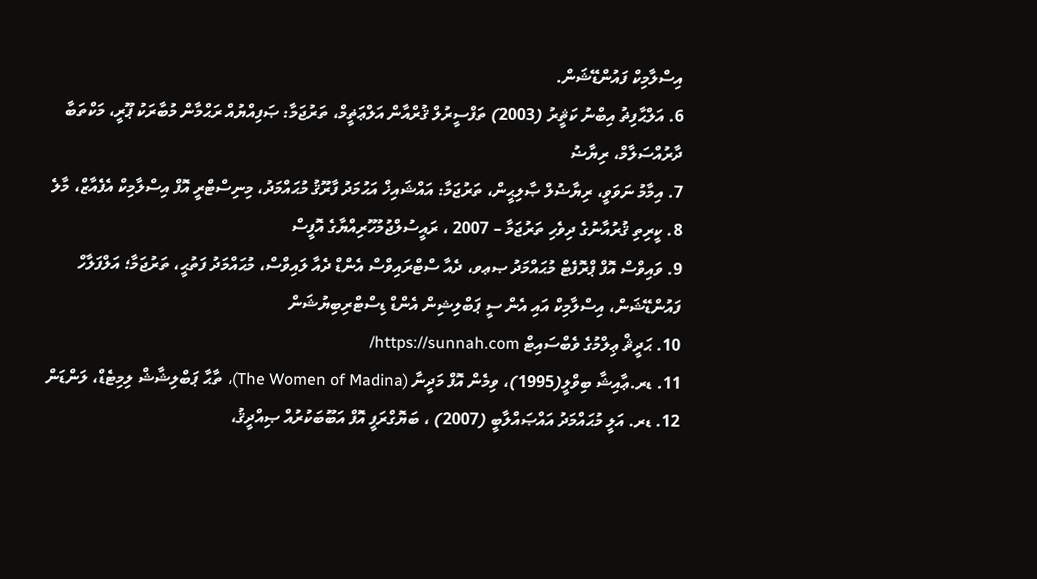އިސްލާމިކް ފައުންޑޭޝަން.
6. އަލްޙާފިޡު އިބްނު ކަޘީރު (2003) ތަފްސީރުލް ޤުރްއާން އަލްޢަޡީމް، ތަރުޖަމާ: ޞަފިއްޔުއް ރަޙްމާން މުބާރަކު ޕޫރީ، މަކްތަބާ ދާރުއްސަލާމް، ރިޔާޟު
7. އިމާމު ނަވަވީ، ރިޔާޟުލް ޞާލިޙީން، ތަރުޖަމާ: އައްޝައިޚް އަޙުމަދު ފާރޫޤު މުޙައްމަދު، މިނިސްޓްރީ އޮފް އިސްލާމިކް އެފެއާޒް، މާލެ
8. ކީރިތި ޤުރުއާނުގެ ދިވެހި ތަރުޖަމާ – 2007 ، ރައީސުލްޖުމުހޫރިއްޔާގެ އޮފީސް
9. ވައިވްސް އޮފް ޕްރޮފެޓް މުޙައްމަދު ޞޢވ، ދެއާ ސްޓްރައިވްސް އެންޑް ދެއާ ލައިވްސް، މުޙައްމަދު ފަތުޙީ، ތަރުޖަމާ؛ އަލްފަލާހް ފައުންޑޭޝަން، އިސްލާމިކް އައި އެން ސީ ޕަބްލިޝިން އެންޑް ޑިސްޓްރިބިޔުޝަން
10. ޙަދީޘް ޢިލްމުގެ ވެބްސައިޓް https://sunnah.com/
11. ޑރ.ޢާއިޝާ ބިވްލީ(1995)، ވިމެން އޮފް މަދީނާ (The Women of Madina)، ތާޙާ ޕަބްލިޝާޝް ލިމިޓެޑް، ލަންޑަން
12. ޑރ. އަލީ މުޙައްމަދު އައްޞައްލާބީ (2007) ، ބަޔޮގްރަފީ އޮފް އަބޫބަކުރުއް ޞިއްދީޤު،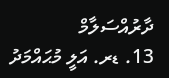ދާރުއްސަލާމް
13. ޑރ. އަލީ މުޙައްމަދު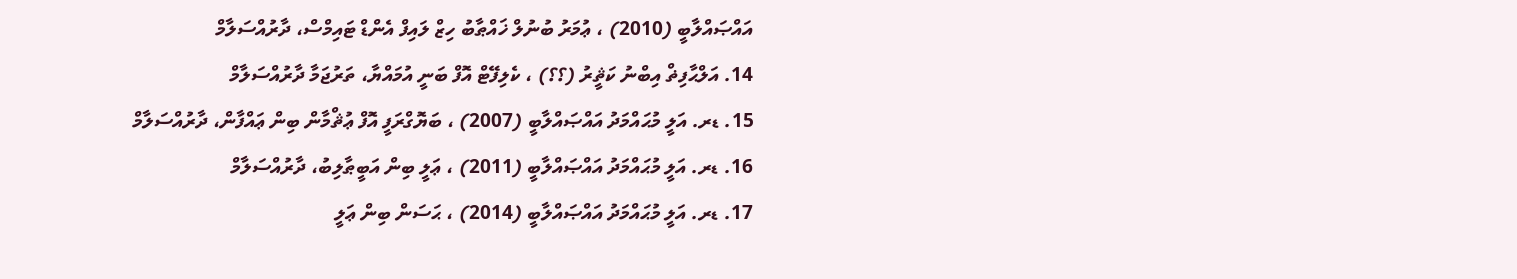އައްޞައްލާބީ (2010) ، ޢުމަރު ބުނުލް ޚައްޠާބު ހިޒް ލައިފް އެންޑް ޓައިމްސް، ދާރުއްސަލާމް
14. އަލްޙާފިޡް އިބްނު ކަޘީރު (؟؟) ، ކެލިފޭޓް އޮފް ބަނީ އުމައްޔާ، ތަރުޖަމާ ދާރުއްސަލާމް
15. ޑރ. އަލީ މުޙައްމަދު އައްޞައްލާބީ (2007) ، ބަޔޮގްރަފީ އޮފް ޢުޘްމާން ބިން ޢައްފާން، ދާރުއްސަލާމް
16. ޑރ. އަލީ މުޙައްމަދު އައްޞައްލާބީ (2011) ، ޢަލީ ބިން އަބީޠާލިބު، ދާރުއްސަލާމް
17. ޑރ. އަލީ މުޙައްމަދު އައްޞައްލާބީ (2014) ، ޙަސަން ބިން ޢަލީ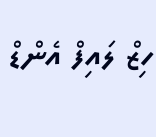ހިޒް ލައިފް އެންޑް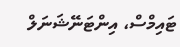ޓައިމްސް، އިންޓަނޭޝަނަލް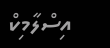އިސްލާމިކް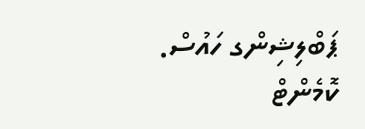ޕަބްލިޝިންގ ހައުސް.
ކޮމެންޓް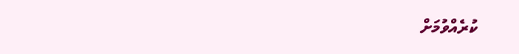ކުރެއްވުމަށް